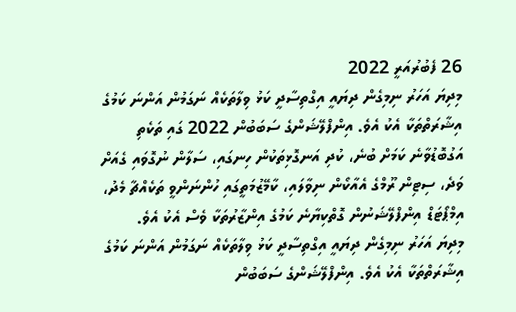26 ފެބުރުއަރީ 2022
މިދިޔަ އަހަރު ނިމިގެން ދިޔައީ އިގްތިސާދީ ކަޅު ވިލާތަކެއް ނަގަމުން އަންނަ ކަމުގެ އިޝާރަތްތަކާ އެކު އެވެ. އިންފްލޭޝަންގެ ސަބަބުން 2022 ގައި ތަކެތި އަގުބޮޑުވާނެ ކަމަށް ބުނެ، ކުދި އަނގޮޅިތަކުން ހިނގައި، ސަލާން ނުގޮވައި ގެއަށް ވަދެ، ސިޓިން ރޫމްގެ އެއާކޯން ނިވާލައި، ކާމޭޒުމަތީގައި ހުންނަންވީ ތަކެއްޗާ މެދު، އިމްޕޯޓަޑް އިންފްލޭޝަނުން ގޮތްކިޔާނެ ކަމުގެ އިންޒާރުތަކާ ވެސް އެކު އެވެ.
މިދިޔަ އަހަރު ނިމިގެން ދިޔައީ އިގްތިސާދީ ކަޅު ވިލާތަކެއް ނަގަމުން އަންނަ ކަމުގެ އިޝާރަތްތަކާ އެކު އެވެ. އިންފްލޭޝަންގެ ސަބަބުން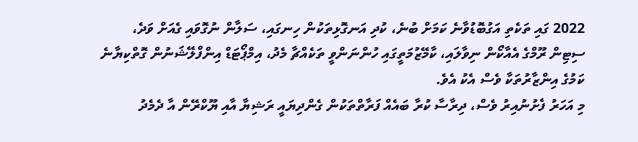2022 ގައި ތަކެތި އަގުބޮޑުވާނެ ކަމަށް ބުނެ، ކުދި އަނގޮޅިތަކުން ހިނގައި، ސަލާން ނުގޮވައި ގެއަށް ވަދެ، ސިޓިން ރޫމްގެ އެއާކޯން ނިވާލައި، ކާމޭޒުމަތީގައި ހުންނަންވީ ތަކެއްޗާ މެދު، އިމްޕޯޓަޑް އިންފްލޭޝަނުން ގޮތްކިޔާނެ ކަމުގެ އިންޒާރުތަކާ ވެސް އެކު އެވެ.
މި އަހަރު ފެށުނުއިރު ވެސް، ދިރާސާ ކުރާ ބައެއް ފަރާތްތަކުން ގެންދިޔައީ ރަޝިޔާ އާއި ޔޫކްރޭން އާ ދެމެދު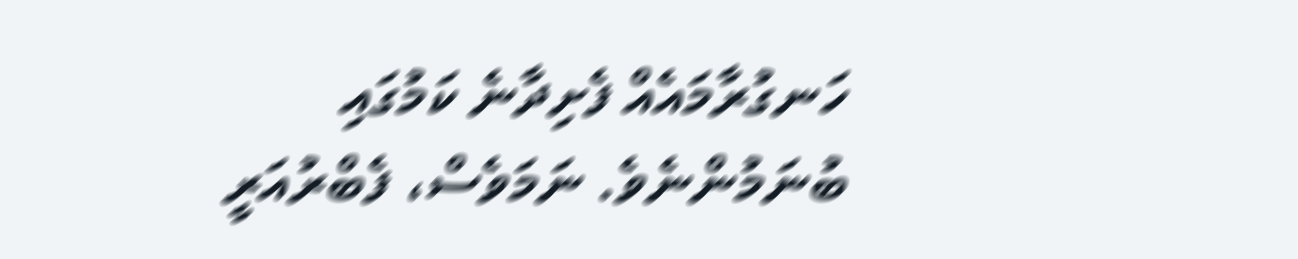ހަނގުރާމައެއް ފެށިދާނެ ކަމުގައި ބުނަމުންނެވެ. ނަމަވެސް، ފެބްރުއަރީ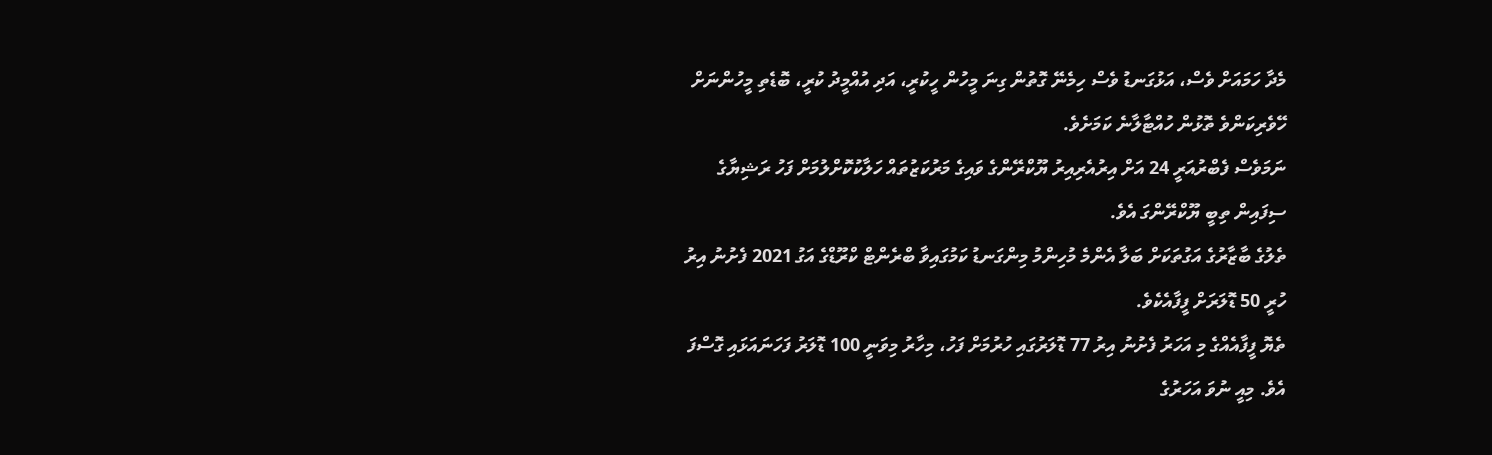މެދާ ހަމައަށް ވެސް، އަޅުގަނޑު ވެސް ހިމެނޭ ގޮތުން ގިނަ މީހުން ހީކުރީ، އަދި އުއްމީދު ކުރީ، ބޮޑެތި މީހުންނަށް ހޭވެރިކަންވެ ތޮޅުން ހުއްޓާލާނެ ކަމަށެވެ.
ނަމަވެސް ފެބްރުއަރީ 24 އަށް އިރުއެރިއިރު ޔޫކްރޭންގެ ވައިގެ މަރުކަޒުތައް ހަލާކުކޮށްލުމަށް ފަހު ރަޝިޔާގެ ސިފައިން ތިބީ ޔޫކްރޭންގަ އެވެ.
ތެލުގެ ބާޒާރުގެ އަގުތަކަށް ބަލާ އެންމެ މުހިންމު މިންގަނޑު ކަމުގައިވާ ބްރެންޓް ކްރޫޑްގެ އަގު 2021 ފެށުނު އިރު ހުރީ 50 ޑޮލަރަށް ފީފާއެކެވެ.
ތެޔޮ ފީފާއެއްގެ މި އަހަރު ފެށުނު އިރު 77 ޑޮލަރުގައި ހުރުމަށް ފަހު، މިހާރު މިވަނީ 100 ޑޮލަރު ފަހަނައަޅައި ގޮސްފަ އެވެ. މިއީ ނުވަ އަހަރުގެ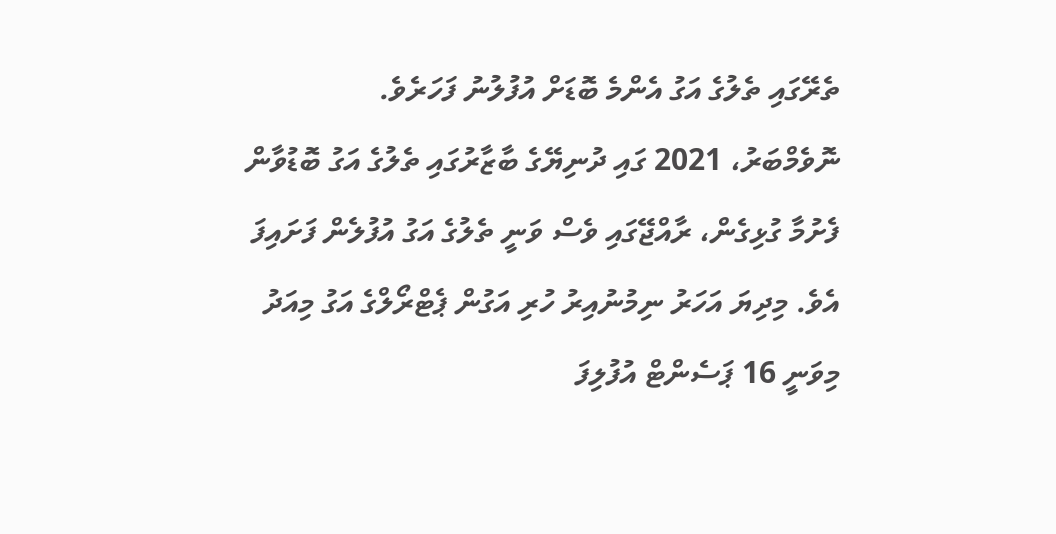ތެރޭގައި ތެލުގެ އަގު އެންމެ ބޮޑަށް އުފުލުނު ފަހަރެވެ.
ނޮވެމްބަރު، 2021 ގައި ދުނިޔޭގެ ބާޒާރުގައި ތެލުގެ އަގު ބޮޑުވާން ފެށުމާ ގުޅިގެން، ރާއްޖޭގައި ވެސް ވަނީ ތެލުގެ އަގު އުފުލެން ފަށައިފަ އެވެ. މިދިޔަ އަހަރު ނިމުނުއިރު ހުރި އަގުން ޕެޓްރޯލްގެ އަގު މިއަދު މިވަނީ 16 ޕަސެންޓް އުފުލިފަ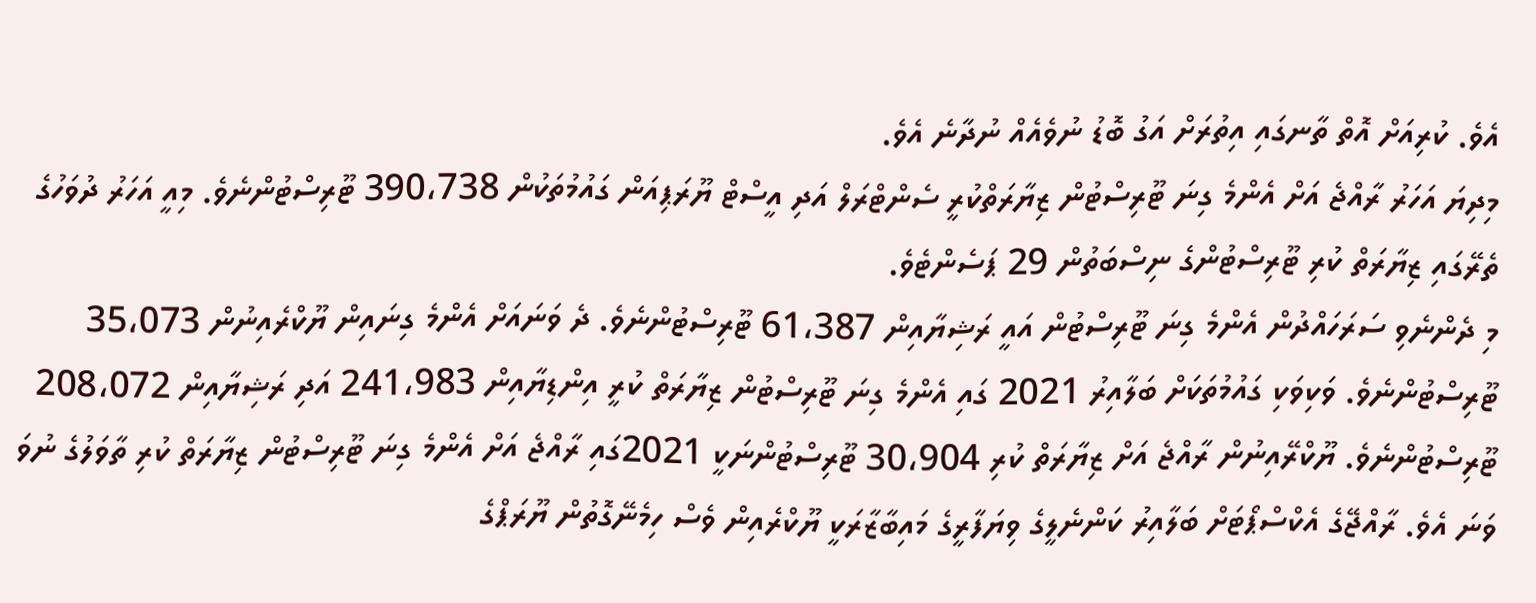އެވެ. ކުރިއަށް އޮތް ތާނގައި އިތުރަށް އަގު ބޮޑު ނުވެއެއް ނުދާނެ އެވެ.
މިދިޔަ އަހަރު ރާއްޖެ އަށް އެންމެ ގިނަ ޓޫރިސްޓުން ޒިޔާރަތްކުރީ ސެންޓްރަލް އަދި އީސްޓް ޔޫރަޕިއަން ގައުމުތަކުން 390،738 ޓޫރިސްޓުންނެވެ. މިއީ އަހަރު ދުވަހުގެ ތެރޭގައި ޒިޔާރަތް ކުރި ޓޫރިސްޓުންގެ ނިސްބަތުން 29 ޕަސެންޓެވެ.
މި ދެންނެވި ސަރަހައްދުން އެންމެ ގިނަ ޓޫރިސްޓުން އައީ ރަޝިޔާއިން 61،387 ޓޫރިސްޓުންނެވެ. ދެ ވަނައަށް އެންމެ ގިނައިން ޔޫކްރެއިނުން 35،073 ޓޫރިސްޓުންނެވެ. ވަކިވަކި ގައުމުތަކަށް ބަލާއިރު 2021 ގައި އެންމެ ގިނަ ޓޫރިސްޓުން ޒިޔާރަތް ކުރީ އިންޑިޔާއިން 241،983 އަދި ރަޝިޔާއިން 208،072 ޓޫރިސްޓުންނެވެ. ޔޫކްރޭއިނުން ރާއްޖެ އަށް ޒިޔާރަތް ކުރި 30،904 ޓޫރިސްޓުންނަކީ 2021ގައި ރާއްޖެ އަށް އެންމެ ގިނަ ޓޫރިސްޓުން ޒިޔާރަތް ކުރި ތާވަލުގެ ނުވަ ވަނަ އެވެ. ރާއްޖޭގެ އެކްސްޕޯޓަށް ބަލާއިރު ކަންނެލީގެ ވިޔަފާރީގެ މައިބާޒާރަކީ ޔޫކްރެއިން ވެސް ހިމެނޭގޮތުން ޔޫރަޕްގެ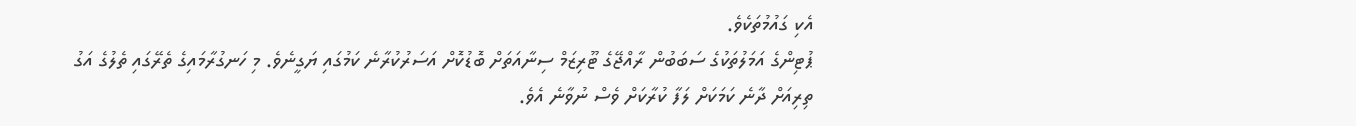އެކި ގައުމުތަކެވެ.
ޕުޓިންގެ އަމަލުތަކުގެ ސަބަބުން ރާއްޖޭގެ ޓޫރިޒަމް ސިނާއަތަށް ބޮޑުކޮށް އަސަރުކުރާނެ ކަމުގައި ޔަގީނެވެ. މި ހަނގުރާމައިގެ ތެރޭގައި ތެލުގެ އަގު ތިރިއަށް ދާނެ ކަމަކަށް ލަފާ ކުރާކަށް ވެސް ނުވާނެ އެވެ.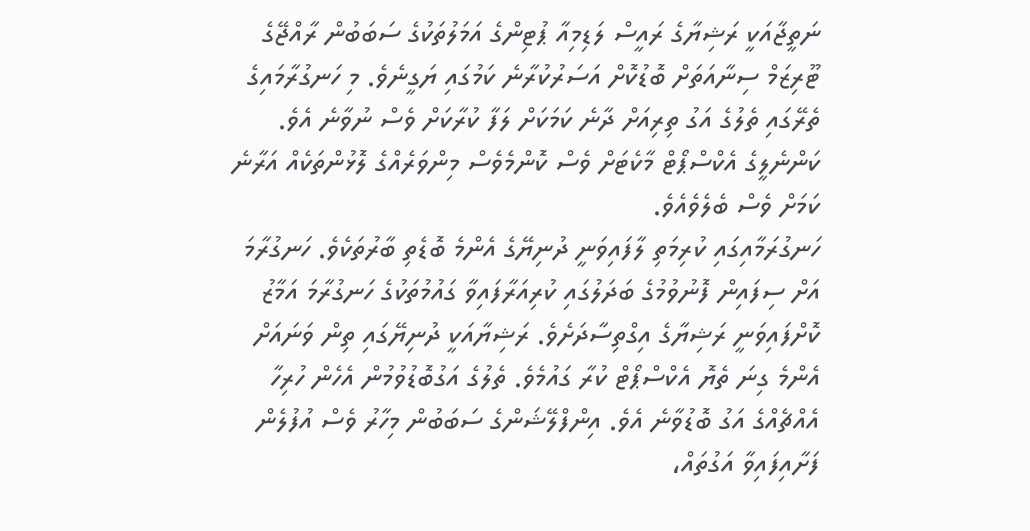ނަތީޖާއަކީ ރަޝިޔާގެ ރައީސް ލަޑިމިއާ ޕުޓިންގެ އަމަލުތަކުގެ ސަބަބުން ރާއްޖޭގެ ޓޫރިޒަމް ސިނާއަތަށް ބޮޑުކޮށް އަސަރުކުރާނެ ކަމުގައި ޔަގީނެވެ. މި ހަނގުރާމައިގެ ތެރޭގައި ތެލުގެ އަގު ތިރިއަށް ދާނެ ކަމަކަށް ލަފާ ކުރާކަށް ވެސް ނުވާނެ އެވެ. ކަންނެލީގެ އެކްސްޕޯޓް މާކެޓަށް ވެސް ކޮންމެވެސް މިންވަރެއްގެ ލޮޅުންތަކެއް އަރާނެ ކަމަށް ވެސް ބެލެވެއެވެ.
ހަނގުރަމާއިގައި ކުރިމަތި ލާފައިވަނީ ދުނިޔޭގެ އެންމެ ބޮޑެތި ބާރުތަކެވެ. ހަނގުރާމަ އަށް ސިފައިން ފޮނުވުމުގެ ބަދަލުގައި ކުރިއަރާފައިވާ ގައުމުތަކުގެ ހަނގުރާމަ އަމާޒު ކޮށްފައިވަނީ ރަޝިޔާގެ އިގްތިސާދަށެވެ. ރަޝިޔާއަކީ ދުނިޔޭގައި ތިން ވަނައަށް އެންމެ ގިނަ ތެޔޮ އެކްސްޕޯޓް ކުރާ ގައުމެވެ. ތެލުގެ އަގުބޮޑުވުމުން އެހެން ހުރިހާ އެއްޗެއްގެ އަގު ބޮޑުވާނެ އެވެ. އިންފްލޭޝަންގެ ސަބަބުން މިހާރު ވެސް އުފުލެން ފަށާއިފައިވާ އަގުތައް،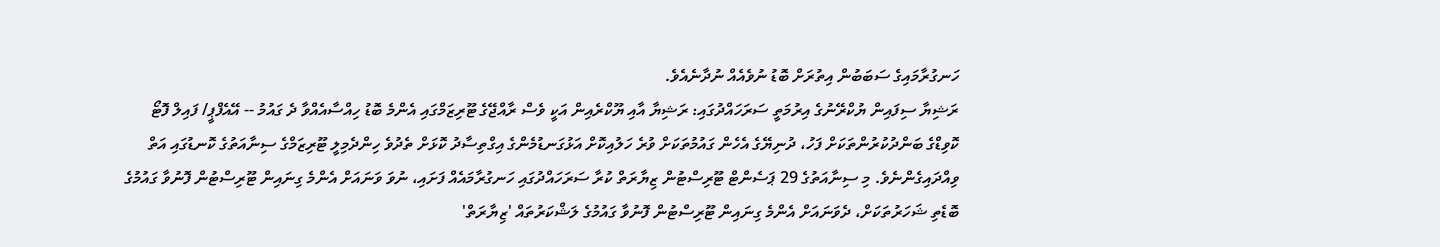ހަނގުރާމައިގެ ސަބަބުން އިތުރަށް ބޮޑު ނުވެއެއް ނުދާނެއެވެ.
ރަޝިޔާ ސިފައިން ޔުކްރޭނުގެ އިރުމަތީ ސަރަހައްދުގައި: ރަޝިޔާ އާއި ޔޫކްރެއިން އަކީ ވެސް ރާއްޖޭގެ ޓޫރިޒަމްގައި އެންމެ ބޮޑު ހިއްސާއެއްވާ ދެ ގައުމު -- އޭއެފްޕީ/ ފައިލް ފޮޓޯ
ކޮވިޑްގެ ބަންދުކުރުންތަކަށް ފަހު، ދުނިޔޭގެ އެހެން ގައުމުތަކަށް ވުރެ ހަލުއިކޮށް އަޅުގަނޑުމެންގެ އިގްތިސާދު ކޮޅަށް ތެދުވެ ހިންދެމިލީ ޓޫރިޒަމްގެ ސިނާއަތުގެ ކޮނޑުގައި އަތް ވިއްދައިގެންނެވެ. މި ސިނާއަތުގެ 29 ޕަސެންޓް ޓޫރިސްޓުން ޒިޔާރަތް ކުރާ ސަރަހައްދުގައި ހަނގުރާމައެއް ފަށައި، ނުވަ ވަނައަށް އެންމެ ގިނައިން ޓޫރިސްޓުން ފޮނުވާ ގައުމުގެ ބޮޑެތި ޝަހަރުތަކަށް، ދެވަނައަށް އެންމެ ގިނައިން ޓޫރިސްޓުން ފޮނުވާ ގައުމުގެ ލަޝްކަރުތައް 'ޒިޔާރަތް'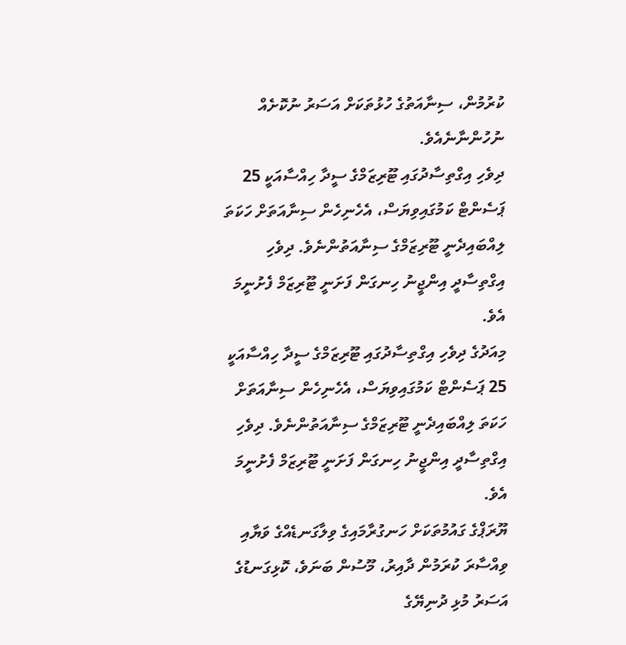ކުރުމުން، ސިނާއަތުގެ ހުޅުތަކަށް އަސަރު ނުކޮށެއް ނުހުންނާނެއެވެ.
ދިވެހި އިގްތިސާދުގައި ޓޫރިޒަމްގެ ސީދާ ހިއްސާއަކީ 25 ޕަސެންޓް ކަމުގައިވިޔަސް، އެހެނިހެން ސިނާއަތަށް ހަކަތަ ލިއްބައިދެނީ ޓޫރިޒަމްގެ ސިނާއަތުންނެވެ. ދިވެހި އިގްތިސާދީ އިންޖީނު ހިނގަން ފަށަނީ ޓޫރިޒަމް ފެށުނީމަ އެވެ.
މިއަދުގެ ދިވެހި އިގްތިސާދުގައި ޓޫރިޒަމްގެ ސީދާ ހިއްސާއަކީ 25 ޕަސެންޓް ކަމުގައިވިޔަސް، އެހެނިހެން ސިނާއަތަށް ހަކަތަ ލިއްބައިދެނީ ޓޫރިޒަމްގެ ސިނާއަތުންނެވެ. ދިވެހި އިގްތިސާދީ އިންޖީނު ހިނގަން ފަށަނީ ޓޫރިޒަމް ފެށުނީމަ އެވެ.
ޔޫރަޕްގެ ގައުމުތަކަށް ހަނގުރާމައިގެ ވިލާގަނޑެއްގެ ވަޔާއި ވިއްސާރަ ކުރަމުން ދާއިރު، މޫސުން ބަނަވެ، ކޮޅިގަނޑުގެ އަސަރު މުޅި ދުނިޔޭގެ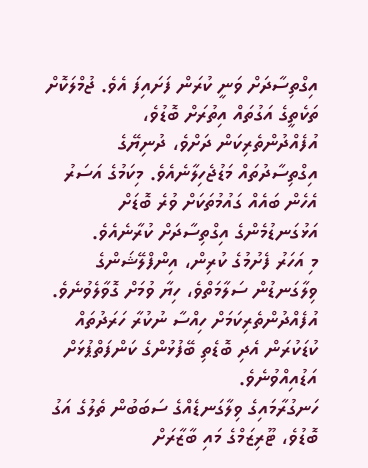އިގްތިސާދަށް ވަނީ ކުރަން ފަށައިފަ އެވެ. ޖުމްލަކޮށް ތަކެތީގެ އަގުތައް އިތުރަށް ބޮޑުވެ، އުފެއްދުންތެރިކަން ދަށްވެ، ދުނިޔޭގެ އިގްތިސާދުތައް މަޑުޖެހިލާނެއެވެ. މިކަމުގެ އަސަރު އެހެން ބައެއް ގައުމުތަކަށް ވުރެ ބޮޑަށް އަޅުގަނޑުމެންގެ އިގްތިސާދަށް ކުރާނެއެވެ.
މި އަހަރު ފެށުމުގެ ކުރިން، އިންފްލޭޝަންގެ ވިލާގަނޑުން ސަލާމަތްވެ، ހިޔާ ވުމަށް ގޮވާލެވުނެވެ. އުފެއްދުންތެރިކަމަށް ހިއްސާ ނުކުރާ ހަރަދުތައް ކުޑަކުރަން އެދި ބޮޑެތި ބޭފުޅުންގެ ކަންފަތްޕުޅަށް އަޑުއިއްވުނެވެ.
ހަނގުރާމައިގެ ވިލާގަނޑެއްގެ ސަބަބުން ތެލުގެ އަގު ބޮޑުވެ، ޓޫރިޒަމްގެ މައި ބާޒާރަށް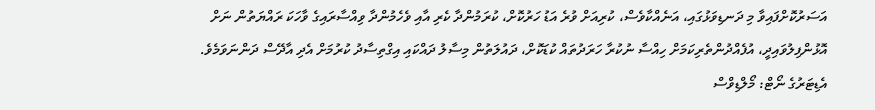އަސަރުކޮށްފައިވާ މި ދަނޑިވަޅުގައި، އަނެއްކާވެސް، ކުރިއަށް ވުރެ އަޑު ހަރުކޮށް، ކުރަމުންދާ ކެރި އާއި ވެހެމުންދާ ވިއްސާރައިގެ ވާހަކަ ރައްޔަތުން ނަށް އޮޅުންފިލުވައިދީ، އުފެއްދުންތެރިކަމަށް ހިއްސާ ނުކުރާ ހަރަދުތައް ކުޑަކޮށް، ދައުލަތުން މިސާލު ދައްކައި އިގްތިސާދު ކުރުމަށް އެދި އާދޭސް ދަންނަވަމެވެ.
އެޑިޓަރުގެ ނޯޓް: މޯލްޑިވްސް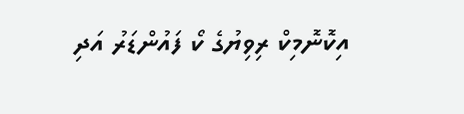އިކޮނޮމިކް ރިވިޔުގެ ކޯ ފައުންޑަރު އަދި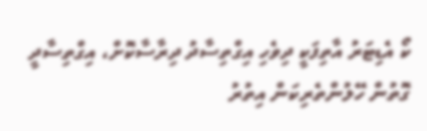ކޯ އެޑިޓަރު އާތިފަކީ ދިވެހި އިގްތިސާދު ދިރާސާކޮށް، އިގްތިސާދީ ގޮތުން ހޭލުންތެރިކަން އިތުރު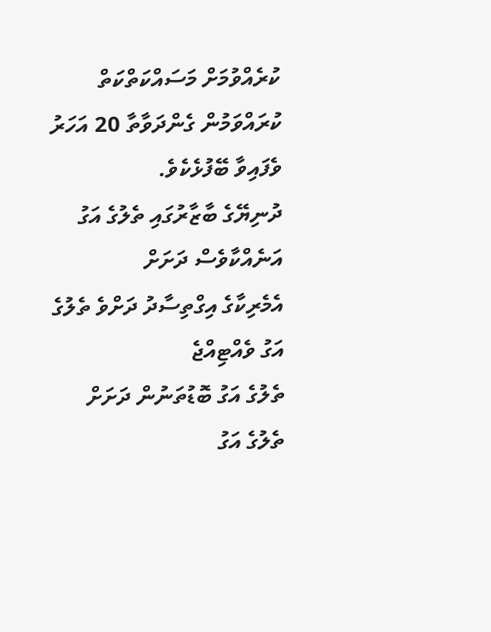ކުރެއްވުމަށް މަސައްކަތްކަތް ކުރައްވަމުން ގެންދަވާތާ 20 އަހަރު ވެފައިވާ ބޭފުޅެކެވެ.
ދުނިޔޭގެ ބާޒާރުގައި ތެލުގެ އަގު އަނެއްކާވެސް ދަށަށް
އެމެރިކާގެ އިގްތިސާދު ދަށްވެ ތެލުގެ އަގު ވެއްޓިއްޖެ
ތެލުގެ އަގު ބޮޑުތަނުން ދަށަށް
ތެލުގެ އަގު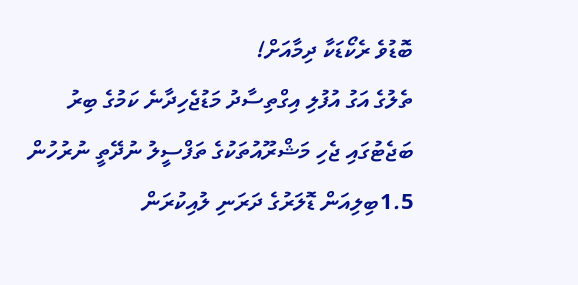ބޮޑުވެ ރެކޯޑަކާ ދިމާއަށް!
ތެލުގެ އަގު އުފުލި އިގްތިސާދު މަޑުޖެހިދާނެ ކަމުގެ ބިރު
ބަޖެޓުގައި ޖެހި މަޝްރޫއުތަކުގެ ތަފްސީލު ނުދޭތީ ނުރުހުން
1.5ބިލިއަން ޑޮލަރުގެ ދަރަނި ލުއިކުރަން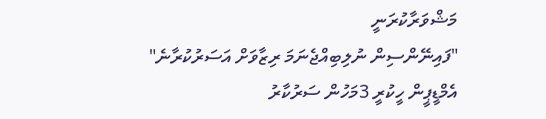މަޝްވަރާކުރަނީ
"ފައިނޭންސިން ނުލިބިއްޖެނަމަ ރިޒާވަށް އަސަރުކުރާނެ"
އެމްޑީޕީން ހީކުރީ 3މަހުން ސަރުކާރު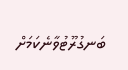ބަނގުރޫޓުވާނެކަމަށް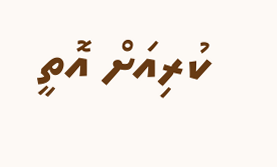ކުރިއަށް އޮތީ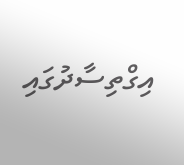އިގްތިސާދުގައި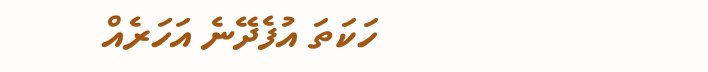ހަކަތަ އުފެދޭނެ އަހަރެއް